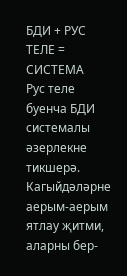БДИ + РУС ТЕЛЕ = СИСТЕМА
Рус теле буенча БДИ системалы әзерлекне тикшерә. Кагыйдәләрне аерым-аерым ятлау җитми, аларны бер-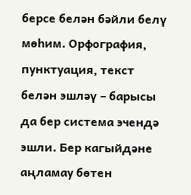берсе белән бәйли белү мөһим. Орфография, пунктуация, текст белән эшләү – барысы да бер система эчендә эшли. Бер кагыйдәне аңламау бөтен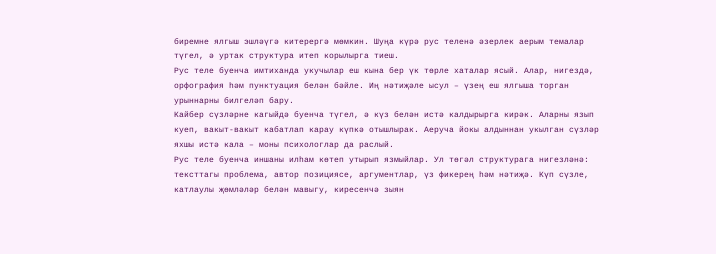биремне ялгыш эшләүгә китерергә мөмкин. Шуңа күрә рус теленә әзерлек аерым темалар түгел, ә уртак структура итеп корылырга тиеш.
Рус теле буенча имтиханда укучылар еш кына бер үк төрле хаталар ясый. Алар, нигездә, орфография һәм пунктуация белән бәйле. Иң нәтиҗәле ысул – үзең еш ялгыша торган урыннарны билгеләп бару.
Кайбер сүзләрне кагыйдә буенча түгел, ә күз белән истә калдырырга кирәк. Аларны язып куеп, вакыт-вакыт кабатлап карау күпкә отышлырак. Аеруча йокы алдыннан укылган сүзләр яхшы истә кала – моны психологлар да раслый.
Рус теле буенча иншаны илһам көтеп утырып язмыйлар. Ул төгәл структурага нигезләнә: тексттагы проблема, автор позициясе, аргументлар, үз фикерең һәм нәтиҗә. Күп сүзле, катлаулы җөмләләр белән мавыгу, киресенчә зыян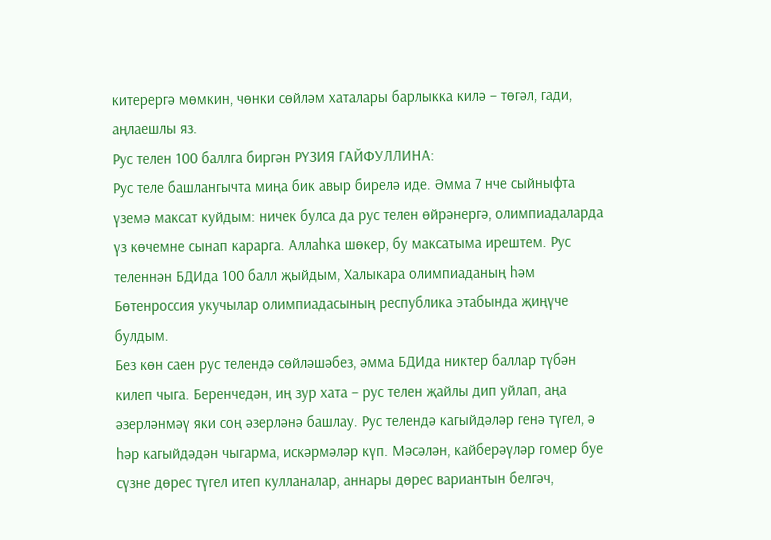китерергә мөмкин, чөнки сөйләм хаталары барлыкка килә – төгәл, гади, аңлаешлы яз.
Рус телен 100 баллга биргән РҮЗИЯ ГАЙФУЛЛИНА:
Рус теле башлангычта миңа бик авыр бирелә иде. Әмма 7 нче сыйныфта үземә максат куйдым: ничек булса да рус телен өйрәнергә, олимпиадаларда үз көчемне сынап карарга. Аллаһка шөкер, бу максатыма ирештем. Рус теленнән БДИда 100 балл җыйдым, Халыкара олимпиаданың һәм Бөтенроссия укучылар олимпиадасының республика этабында җиңүче булдым.
Без көн саен рус телендә сөйләшәбез, әмма БДИда никтер баллар түбән килеп чыга. Беренчедән, иң зур хата – рус телен җайлы дип уйлап, аңа әзерләнмәү яки соң әзерләнә башлау. Рус телендә кагыйдәләр генә түгел, ә һәр кагыйдәдән чыгарма, искәрмәләр күп. Мәсәлән, кайберәүләр гомер буе сүзне дөрес түгел итеп кулланалар, аннары дөрес вариантын белгәч,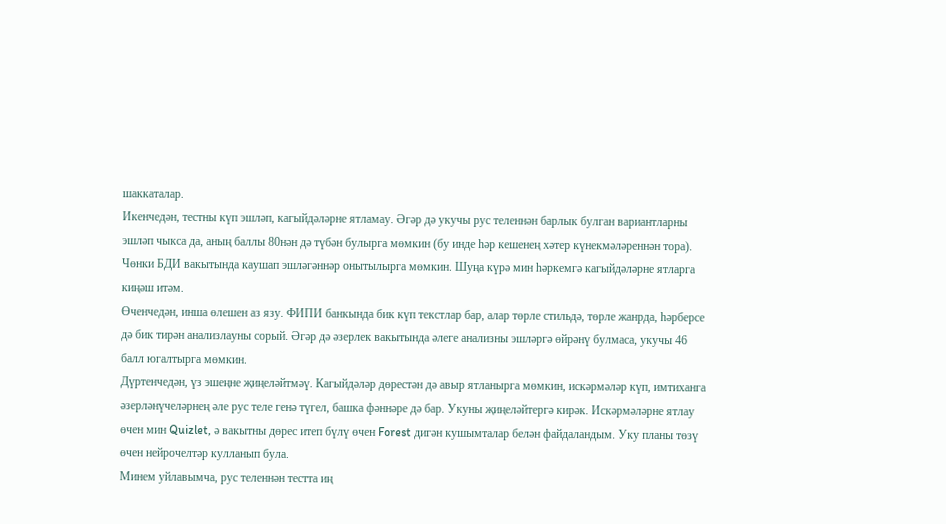шаккаталар.
Икенчедән, тестны күп эшләп, кагыйдәләрне ятламау. Әгәр дә укучы рус теленнән барлык булган вариантларны эшләп чыкса да, аның баллы 80нән дә түбән булырга мөмкин (бу инде һәр кешенең хәтер күнекмәләреннән тора). Чөнки БДИ вакытында каушап эшләгәннәр онытылырга мөмкин. Шуңа күрә мин һәркемгә кагыйдәләрне ятларга киңәш итәм.
Өченчедән, инша өлешен аз язу. ФИПИ банкында бик күп текстлар бар, алар төрле стильдә, төрле жанрда, һәрберсе дә бик тирән анализлауны сорый. Әгәр дә әзерлек вакытында әлеге анализны эшләргә өйрәнү булмаса, укучы 46 балл югалтырга мөмкин.
Дүртенчедән, үз эшеңне җиңеләйтмәү. Кагыйдәләр дөрестән дә авыр ятланырга мөмкин, искәрмәләр күп, имтиханга әзерләнүчеләрнең әле рус теле генә түгел, башка фәннәре дә бар. Укуны җиңеләйтергә кирәк. Искәрмәләрне ятлау өчен мин Quizlet, ә вакытны дөрес итеп бүлү өчен Forest дигән кушымталар белән файдаландым. Уку планы төзү өчен нейрочелтәр кулланып була.
Минем уйлавымча, рус теленнән тестта иң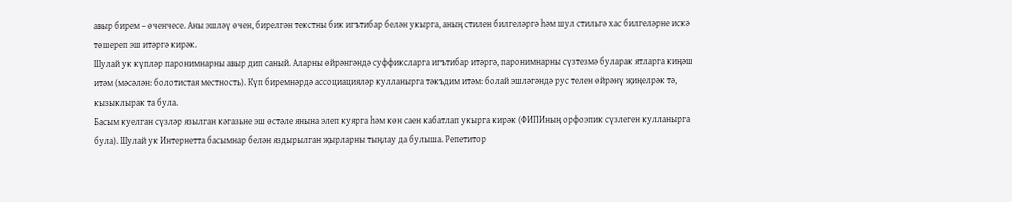авыр бирем – өченчесе. Аны эшләү өчен, бирелгән текстны бик игътибар белән укырга, аның стилен билгеләргә һәм шул стильгә хас билгеләрне искә төшереп эш итәргә кирәк.
Шулай ук күпләр паронимнарны авыр дип саный. Аларны өйрәнгәндә суффиксларга игътибар итәргә, паронимнарны сүзтезмә буларак ятларга киңәш итәм (мәсәлән: болотистая местность). Күп биремнәрдә ассоциацияләр кулланырга тәкъдим итәм: болай эшләгәндә рус телен өйрәнү җиңелрәк тә, кызыклырак та була.
Басым куелган сүзләр язылган кәгазьне эш өстәле янына элеп куярга һәм көн саен кабатлап укырга кирәк (ФИПИның орфоэпик сүзлеген кулланырга була). Шулай ук Интернетта басымнар белән яздырылган җырларны тыңлау да булыша. Репетитор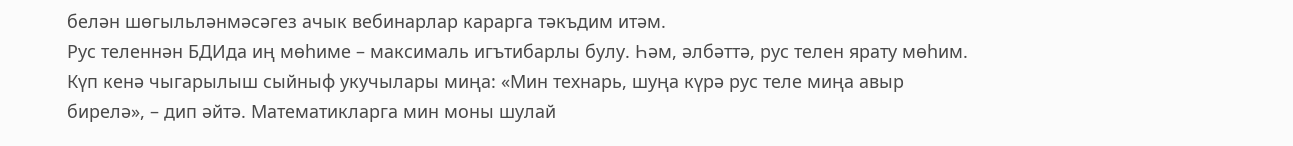белән шөгыльләнмәсәгез ачык вебинарлар карарга тәкъдим итәм.
Рус теленнән БДИда иң мөһиме – максималь игътибарлы булу. Һәм, әлбәттә, рус телен ярату мөһим. Күп кенә чыгарылыш сыйныф укучылары миңа: «Мин технарь, шуңа күрә рус теле миңа авыр бирелә», – дип әйтә. Математикларга мин моны шулай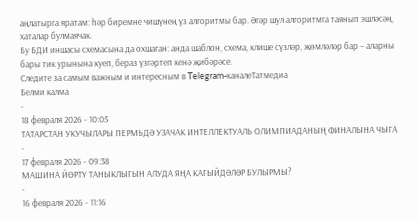аңлатырга яратам: һәр биремне чишүнең үз алгоритмы бар. Әгәр шул алгоритмга таянып эшләсәң, хаталар булмаячак.
Бу БДИ иншасы схемасына да охшаган: анда шаблон, схема, клише сүзләр, җөмләләр бар – аларны бары тик урынына куеп, бераз үзгәртеп кенә җибәрәсе.
Следите за самым важным и интересным в Telegram-каналеТатмедиа
Белми калма
-
18 февраля 2026 - 10:05
ТАТАРСТАН УКУЧЫЛАРЫ ПЕРМЬДӘ УЗАЧАК ИНТЕЛЛЕКТУАЛЬ ОЛИМПИАДАНЫҢ ФИНАЛЫНА ЧЫГА
-
17 февраля 2026 - 09:38
МАШИНА ЙӨРТҮ ТАНЫКЛЫГЫН АЛУДА ЯҢА КАГЫЙДӘЛӘР БУЛЫРМЫ?
-
16 февраля 2026 - 11:16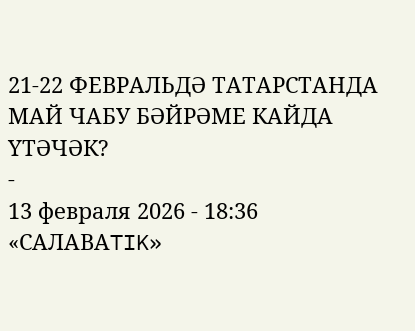21-22 ФЕВРАЛЬДӘ ТАТАРСТАНДА МАЙ ЧАБУ БӘЙРӘМЕ КАЙДА ҮТӘЧӘК?
-
13 февраля 2026 - 18:36
«САЛАВАTIK»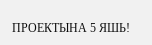ПРОЕКТЫНА 5 ЯШЬ!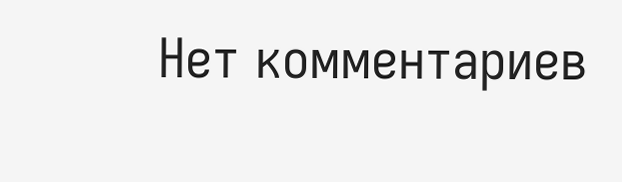Нет комментариев